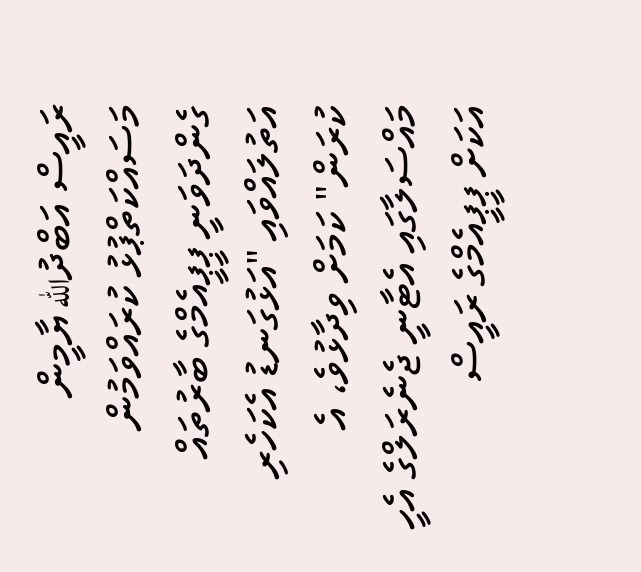ރައީސް އަބްދުالله ޔާމީން މަސައްކަތްޕުޅު ކުރައްވަމުން ގެންދަވަނީ ޕީޕީއެމްގެ ބާރުތައް އަތުލައްވައި "އަޅުގަނޑު އެކަހެރި ކުރަން" ކަމަށް ވިދާޅުވެ، އެ މައްސަލާގައި އެޓާނީ ޖެނެރަލްގެ އެހީ އަކަށް ޕީޕީއެމްގެ ރައީސް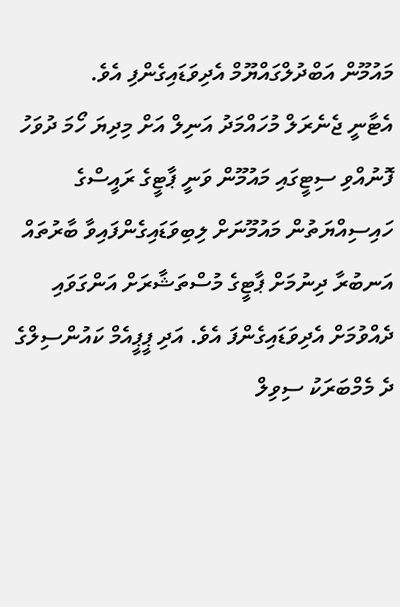މައުމޫން އަބްދުލްގައްޔޫމް އެދިވަޑައިގެންފި އެވެ.
އެޓާނީ ޖެނެރަލް މުހައްމަދު އަނިލް އަށް މިދިޔަ ހޯމަ ދުވަހު ފޮނުއްވި ސިޓީގައި މައުމޫން ވަނީ ޕާޓީގެ ރައީސްގެ ހައިސިއްޔަތުން މައުމޫނަށް ލިބިވަޑައިގެންފައިވާ ބާރުތައް އަނބުރާ ދިނުމަށް ޕާޓީގެ މުސްތަޝާރަށް އަންގަވައި ދެއްވުމަށް އެދިވަޑައިގެންފަ އެވެ. އަދި ޕީޕީއެމް ކައުންސިލްގެ ދެ މެމްބަރަކު ސިވިލް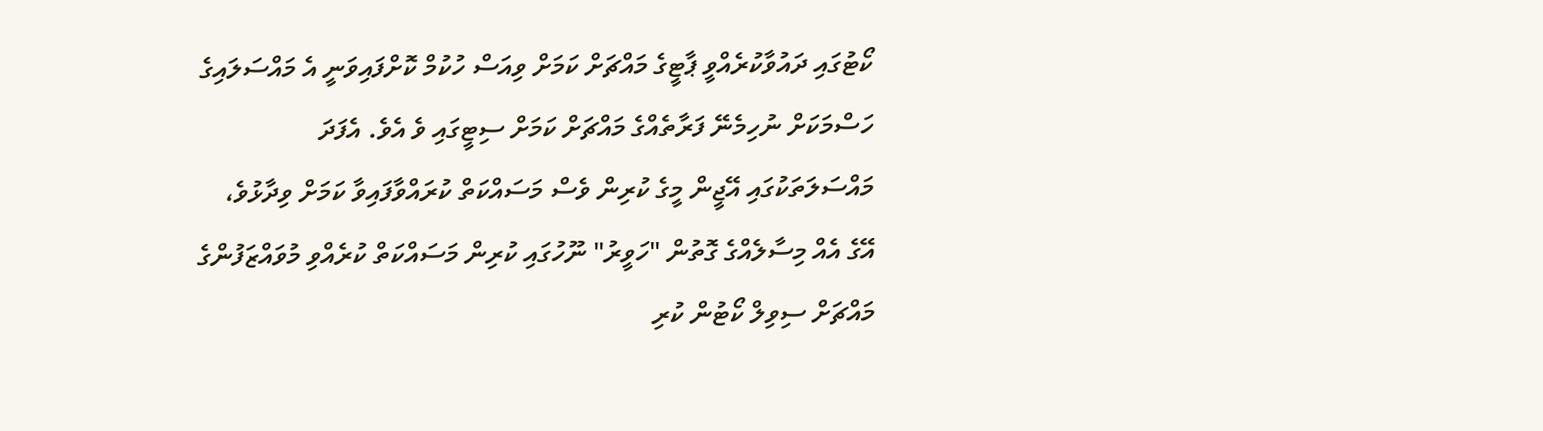ކޯޓުގައި ދައުވާކުރެއްވީ ޕާޓީގެ މައްޗަށް ކަމަށް ވިއަސް ހުކުމް ކޮށްފައިވަނީ އެ މައްސަލައިގެ ހަސްމަކަށް ނުހިމެނޭ ފަރާތެއްގެ މައްޗަށް ކަމަށް ސިޓީގައި ވެ އެވެ. އެފަދަ މައްސަލަތަކުގައި އޭޖީން މީގެ ކުރިން ވެސް މަސައްކަތް ކުރައްވާފައިވާ ކަމަށް ވިދާޅުވެ، އޭގެ އެއް މިސާލެއްގެ ގޮތުން "ހަވީރު" ނޫހުގައި ކުރިން މަސައްކަތް ކުރެއްވި މުވައްޒަފުންގެ މައްޗަށް ސިވިލް ކޯޓުން ކުރި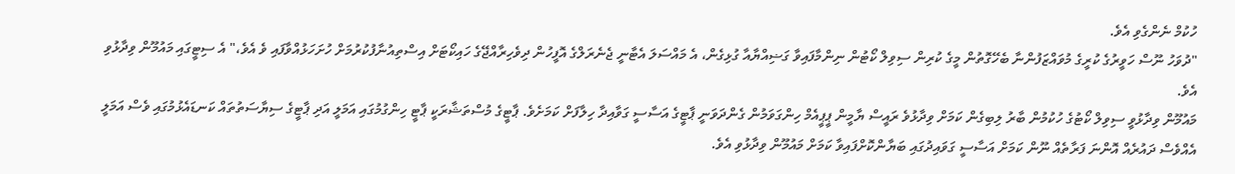ހުކުމް ނެންގެވި އެވެ.
"ދުވަހު ނޫސް ހަވީރުގެ ކުރީގެ މުވައްޒަފުންނާ ބެހޭގޮތުން މީގެ ކުރިން ސިވިލް ކޯޓުން ނިންމާފައިވާ ގަޟިއްޔާއާ ގުޅިގެން، އެ މައްސަލަ އެޓާނީ ޖެނެރަލްގެ އޮފީހުން ދިވެހިރާއްޖޭގެ ހައިކޯޓަށް އިސްތިއުނާފުކުރުމަށް ހުށަހަޅުއްވާފައި ވެ އެވެ،" އެ ސިޓީގައި މައުމޫން ވިދާޅުވި އެވެ.
މައުމޫން ވިދާޅުވީ ސިވިލް ކޯޓުގެ ހުކުމުން ބާރު ލިބިގެން ކަމަށް ވިދާޅުވެ ރައީސް ޔާމީން ޕީޕީއެމް ހިންގަވަމުން ގެންދަވަނީ ޕާޓީގެ އަސާސީ ގަވާއިދާ ހިލާފަށް ކަމަށެވެ. ޕާޓީގެ މުސްތަޝާރަކީ ޕާޓީ ހިންގުމުގައި އަމަލީ އަދި ޕާޓީގެ ސިޔާސަތުތައް ކަނޑައެޅުމުގައި ވެސް އަމަލީ އެއްވެސް ދައުރެއް އޮންނަ ފަރާތެއް ނޫން ކަމަށް އަސާސީ ގަވައިދުގައި ބަޔާންކޮށްފައިވާ ކަމަށް މައުމޫން ވިދާޅުވި އެވެ.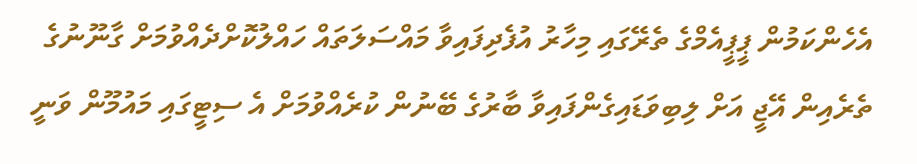އެހެންކަމުން ޕީޕީއެމްގެ ތެރޭގައި މިހާރު އުފެދިފައިވާ މައްސަލަތައް ހައްލުކޮށްދެއްވުމަށް ގާނޫނުގެ ތެރެއިން އޭޖީ އަށް ލިބިވަޑައިގެންފައިވާ ބާރުގެ ބޭނުން ކުރެއްވުމަށް އެ ސިޓީގައި މައުމޫން ވަނީ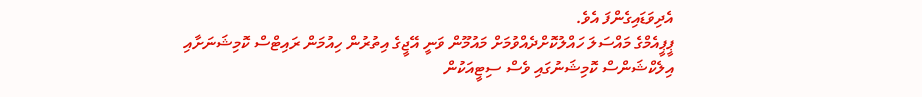އެދިވަޑައިގެންފަ އެވެ.
ޕީޕީއެމްގެ މައްސަލަ ހައްލުކޮށްދެއްވުމަށް މައުމޫން ވަނީ އޭޖީގެ އިތުރުން ހިއުމަން ރައިޓްސް ކޮމިޝަނަށާއި އިލެކްޝަންސް ކޮމިޝަނުގައި ވެސް ސިޓީއަކުން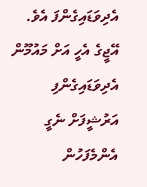އެދިވަޑައިގެންފަ އެވެ.
އޭޖީގެ އެހީ އަށް މައުމޫން އެދިވަޑައިގެންފި
އަރުޝީފަށް ނެގީ
އެންމެފަހުން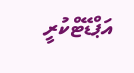އަޕްޑޭޓްކުރީ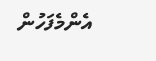އެންމެފަހުން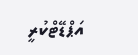އަޕްޑޭޓްކުރީ